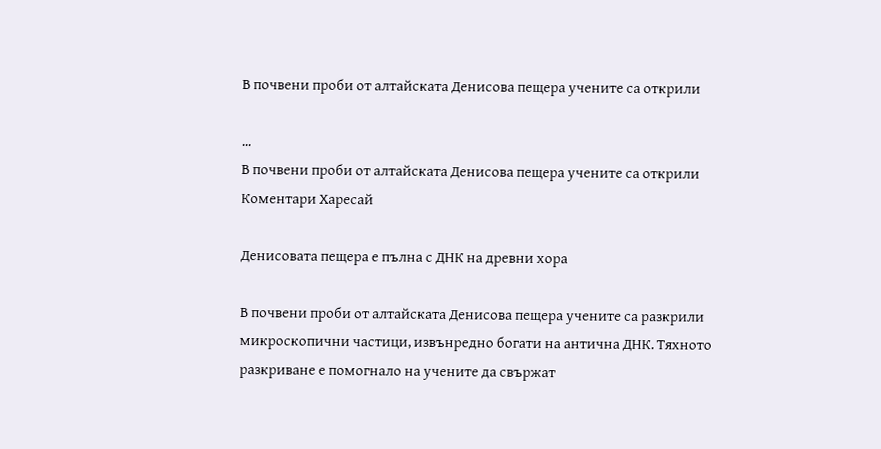В почвени проби от алтайската Денисова пещера учените са открили

...
В почвени проби от алтайската Денисова пещера учените са открили
Коментари Харесай

Денисовата пещера е пълна с ДНК на древни хора

В почвени проби от алтайската Денисова пещера учените са разкрили микроскопични частици, извънредно богати на антична ДНК. Тяхното разкриване е помогнало на учените да свържат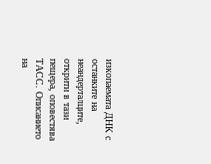изкопаемата ДНК с останките на неандерталците, открити в тази пещера, оповестява ТАСС. Описанието на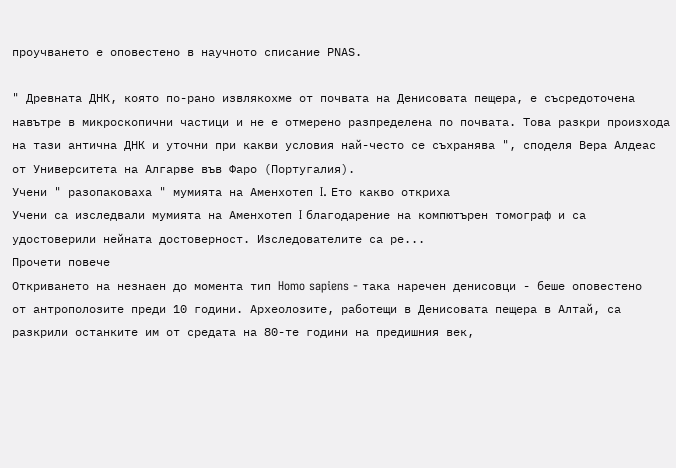проучването е оповестено в научното списание PNАS.

" Древната ДНК, която по-рано извлякохме от почвата на Денисовата пещера, е съсредоточена навътре в микроскопични частици и не е отмерено разпределена по почвата. Това разкри произхода на тази антична ДНК и уточни при какви условия най-често се съхранява ", споделя Вера Алдеас от Университета на Алгарве във Фаро (Португалия).
Учени " разопаковаха " мумията на Аменхотеп I. Ето какво откриха
Учени са изследвали мумията на Аменхотеп I благодарение на компютърен томограф и са удостоверили нейната достоверност. Изследователите са ре...
Прочети повече
Откриването на незнаен до момента тип Homo sapiens - така наречен денисовци - беше оповестено от антрополозите преди 10 години. Археолозите, работещи в Денисовата пещера в Алтай, са разкрили останките им от средата на 80-те години на предишния век,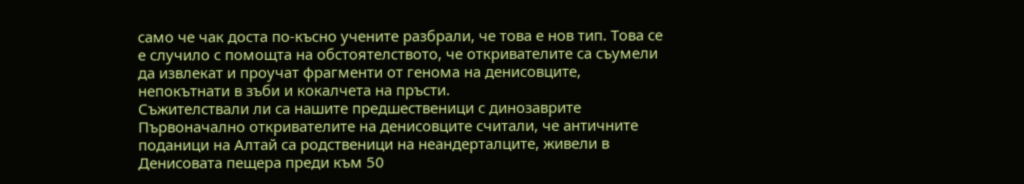само че чак доста по-късно учените разбрали, че това е нов тип. Това се е случило с помощта на обстоятелството, че откривателите са съумели да извлекат и проучат фрагменти от генома на денисовците, непокътнати в зъби и кокалчета на пръсти.
Съжителствали ли са нашите предшественици с динозаврите
Първоначално откривателите на денисовците считали, че античните поданици на Алтай са родственици на неандерталците, живели в Денисовата пещера преди към 50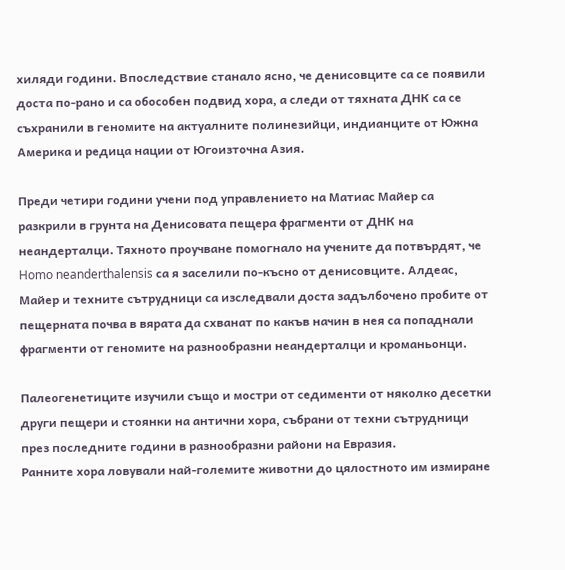хиляди години. Впоследствие станало ясно, че денисовците са се появили доста по-рано и са обособен подвид хора, а следи от тяхната ДНК са се съхранили в геномите на актуалните полинезийци, индианците от Южна Америка и редица нации от Югоизточна Азия.

Преди четири години учени под управлението на Матиас Майер са разкрили в грунта на Денисовата пещера фрагменти от ДНК на неандерталци. Тяхното проучване помогнало на учените да потвърдят, че Homo neanderthalensis са я заселили по-късно от денисовците. Алдеас, Майер и техните сътрудници са изследвали доста задълбочено пробите от пещерната почва в вярата да схванат по какъв начин в нея са попаднали фрагменти от геномите на разнообразни неандерталци и кроманьонци.

Палеогенетиците изучили също и мостри от седименти от няколко десетки други пещери и стоянки на антични хора, събрани от техни сътрудници през последните години в разнообразни райони на Евразия.
Ранните хора ловували най-големите животни до цялостното им измиране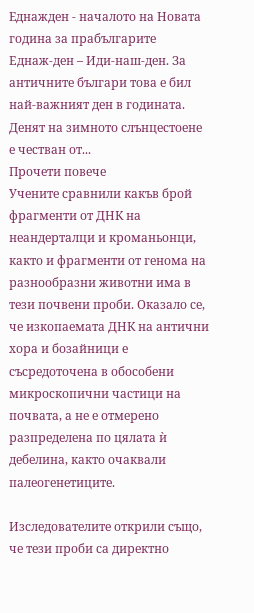Eднажден - началото на Новата година за прабългарите
Еднаж-ден – Иди-наш-ден. За античните българи това е бил най-важният ден в годината. Денят на зимното слънцестоене е честван от...
Прочети повече
Учените сравнили какъв брой фрагменти от ДНК на неандерталци и кроманьонци, както и фрагменти от генома на разнообразни животни има в тези почвени проби. Оказало се, че изкопаемата ДНК на антични хора и бозайници е съсредоточена в обособени микроскопични частици на почвата, а не е отмерено разпределена по цялата ѝ дебелина, както очаквали палеогенетиците.

Изследователите открили също, че тези проби са директно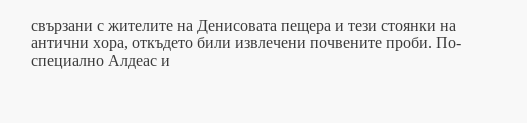свързани с жителите на Денисовата пещера и тези стоянки на антични хора, откъдето били извлечени почвените проби. По-специално Алдеас и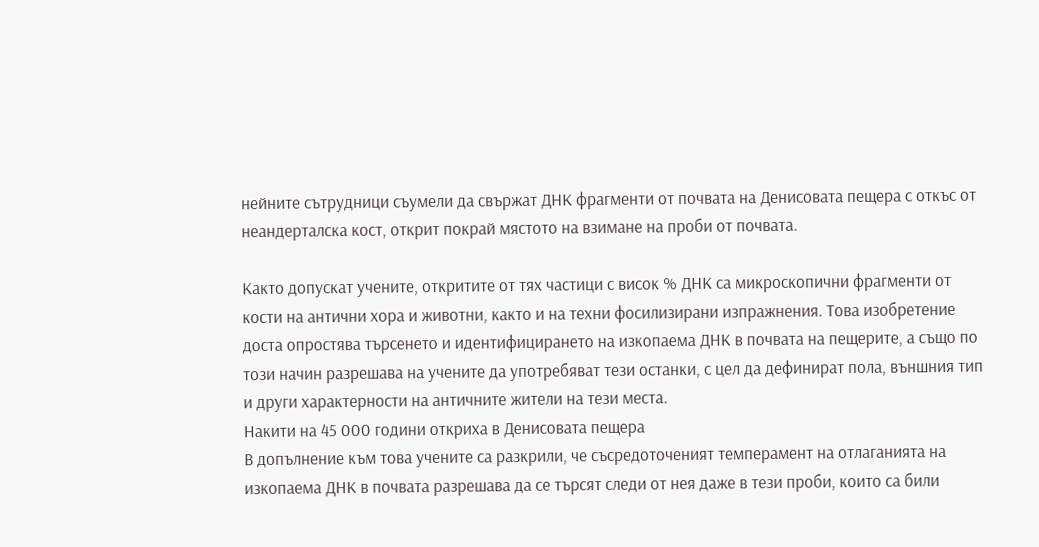нейните сътрудници съумели да свържат ДНК фрагменти от почвата на Денисовата пещера с откъс от неандерталска кост, открит покрай мястото на взимане на проби от почвата.

Както допускат учените, откритите от тях частици с висок % ДНК са микроскопични фрагменти от кости на антични хора и животни, както и на техни фосилизирани изпражнения. Това изобретение доста опростява търсенето и идентифицирането на изкопаема ДНК в почвата на пещерите, а също по този начин разрешава на учените да употребяват тези останки, с цел да дефинират пола, външния тип и други характерности на античните жители на тези места.
Накити на 45 000 години откриха в Денисовата пещера
В допълнение към това учените са разкрили, че съсредоточеният темперамент на отлаганията на изкопаема ДНК в почвата разрешава да се търсят следи от нея даже в тези проби, които са били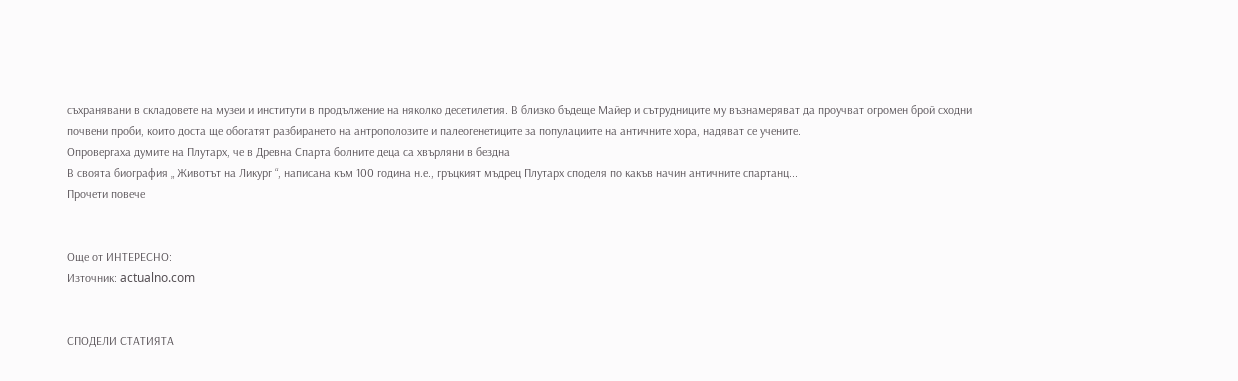съхранявани в складовете на музеи и институти в продължение на няколко десетилетия. В близко бъдеще Майер и сътрудниците му възнамеряват да проучват огромен брой сходни почвени проби, които доста ще обогатят разбирането на антрополозите и палеогенетиците за популациите на античните хора, надяват се учените.
Опровергаха думите на Плутарх, че в Древна Спарта болните деца са хвърляни в бездна
В своята биография „ Животът на Ликург “, написана към 100 година н.е., гръцкият мъдрец Плутарх споделя по какъв начин античните спартанц...
Прочети повече


Още от ИНТЕРЕСНО:
Източник: actualno.com


СПОДЕЛИ СТАТИЯТА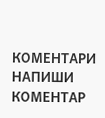КОМЕНТАРИ
НАПИШИ КОМЕНТАР